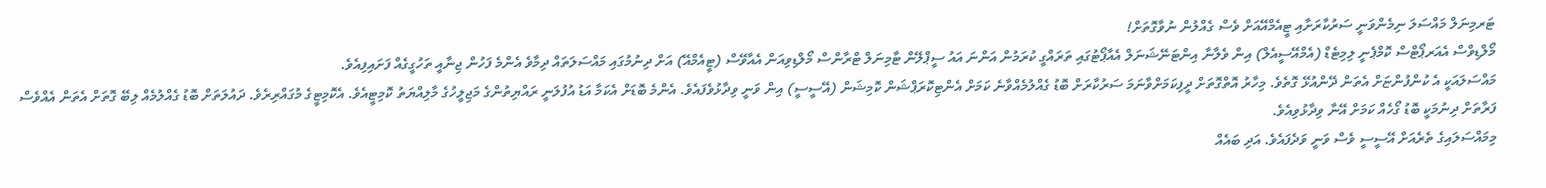ޓަރމިނަލް މައްސަލަ ނިމެންވަނީ ސަރުކާރަށާއި ޓީއެމްއޭއަށް ވެސް ގެއްލުން ނުވާގޮތަށް!
މޯލްޑިވްސް އެއަރޕޯޓްސް ކޮމްޕެނީ ލިމިޓެޑް (އެމްއޭސީއެލް) އިން ވެލާނާ އިންޓަނޭޝަނަލް އެއާޕޯޓުގައި ތަރައްގީ ކުރަމުން އަންނަ އައު ސީޕްލޭން ޓާމިނަލް ޓްރާންސް މޯލްޑިވިއަން އެއާވޭސް (ޓީއެމްއޭ) އަށް ދިނުމުގައި މައްސަލަތައް ދިމާވެ އެންމެ ފަހުން ޖިނާއީ ތަހުގީގެއް ފަށައިފިއެވެ.
މައްސަލައަކީ އެ ކުންފުންޏަށް އެތަން ދޭންއުޅޭ ގޮތެވެ. މިހާރު އޮތްގޮތަށް ދީފިކަމަށްވާނަމަ ސަރުކާރަށް ބޮޑު ގެއްލުމެއްވާނެ ކަމަށް އެންޓިކޮރަޕްޝަން ކޮމިޝަން (އޭސީސީ) އިން ވަނީ ވިދާޅުވެފައެވެ. އެންމެ ބޮޑަށް އެކަމާ އަޑު އުފުލަނީ ރައްޔިތުންގެ މަޖިލީހުގެ މާލިއްޔަތު ކޮމިޓީއެވެ. އެކޮމިޓީގެ މުގައްރިރެވެ. ދައުލަތަށް ބޮޑު ގެއްލުމެއް ލިބޭ ގޮތަށް އެތަން އެއްވެސް ފަރާތަށް ދިނުމަކީ ބޮޑު ގޯހެއް ކަމަށް އޭނާ ވިދާޅުވިއެވެ.
މިމައްސަލައިގެ ތެރެއަށް އޭސީސީ ވެސް ވަނީ ވަދެފައެވެ. އަދި ބައެއް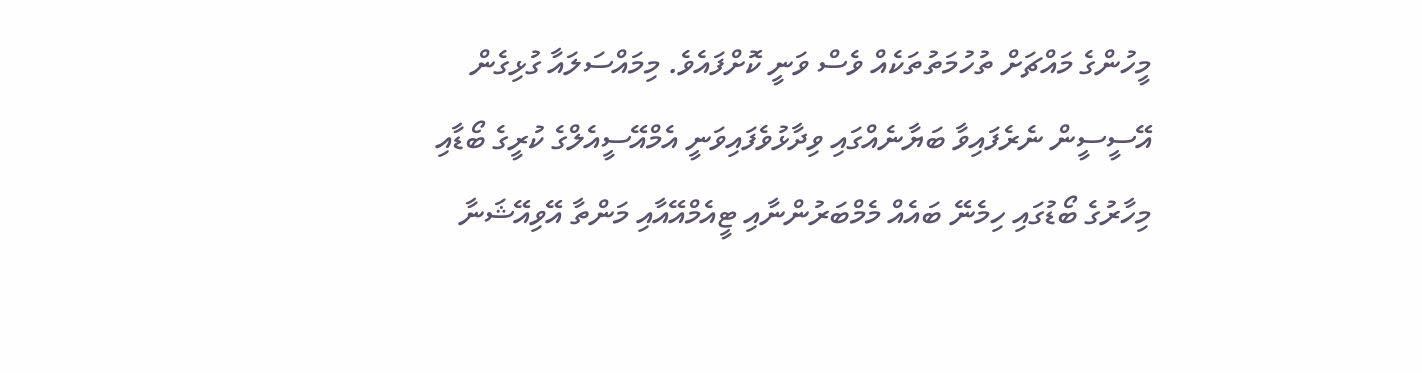މީހުންގެ މައްޗަށް ތުހުމަތުތަކެއް ވެސް ވަނީ ކޮށްފައެވެ. މިމައްސަލައާ ގުޅިގެން އޭސީސީން ނެރެފައިވާ ބަޔާނެއްގައި ވިދާޅުވެފައިވަނީ އެމްއޭސީއެލްގެ ކުރީގެ ބޯޑާއި މިހާރުގެ ބޯޑުގައި ހިމެނޭ ބައެއް މެމްބަރުންނާއި ޓީއެމްއޭއާއި މަންތާ އޭވިއޭޝަނާ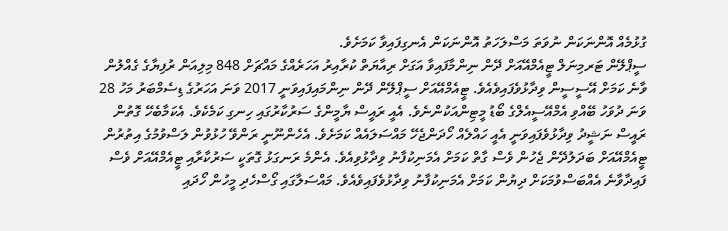ގުޅުމެއް އޮންނަކަން ނުވަތަ މަސްލަހަތު އޮންނަކަން އެނގިފައިވާ ކަމަށެވެ.
ސީޕްލޭން ޓަރމިނަލް ޓީއެމްއޭއަށް ދޭން ނިންމާފައިވާ އަގަށް ރިއާޔަތް ކުރާއިރު އަހަރެއްގެ މައްޗަށް 848 މިލިއަން ރުފިޔާގެ ގެއްލުން ވާނެ ކަމަށް އޭސީސީން ވިދާޅުވެފައިވެއެވެ. ޓީއެމްއޭއަށް ސީޕްލޭން ދޭން ނިންމައިފައިވަނީ 2017 ވަނަ އަހަރުގެ ޑިސެމްބަރު މަހު 28 ވަނަ ދުވަހު ބޭއްވި އެމްއޭސީއެލްގެ ބޯޑު މީޓިންއަކުންނެވެ. އެއީ ރައީސް ޔާމީންގެ ސަރުކާރުގައި ހިނގި ކަމެކެވެ. އެކަމާބެހޭ ގޮތުން ރައީސް ނަޝީދު ވިދާޅުވެފައިވަނީ އެއީ ހައްލެއް ހޯދަންޖެހޭ މައްސަލައެއް ކަމަށެވެ. އެހެންނޫނީ ރަންވޭ ހުޅުވުން ލަސްވުމުގެ އިތުރުން ޓީއެމްއޭއަށް ބަދަލުދޭން ޖެހުން ވެސް ގާތް ކަމަށް އެމަނިކުފާނު ވިދާޅުވިއެވެ. އެންމެ ރަނގަޅު ގޮތަކީ ސަރުކާރާއި ޓީއެމްއޭއަށް ވެސް ފައިދާވާނެ އެއްބަސްވުމަކަށް ދިޔުން ކަމަށް އެމަނިކުފާނު ވިދާޅުވެފައިވެއެވެ. މައްސަލާގައި ގޯސްހެދި މީހުން ހޯދައި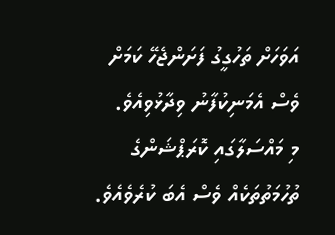އަވަހަށް ތަހުގީގު ފަށަންޖެހޭ ކަމަށް ވެސް އެމަނިކުފާނު ވިދާޅުވިއެވެ.
މި މައްސަލާގައި ކޮރަޕްޝަންގެ ތުހުމަތުތަކެއް ވެސް އެބަ ކުރެވެއެވެ.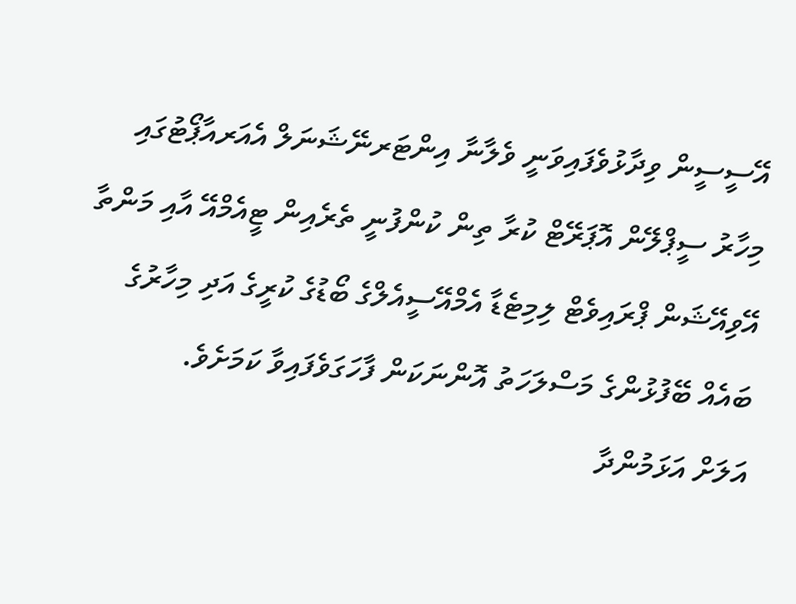އޭސީސީން ވިދާޅުވެފައިވަނީ ވެލާނާ އިންޓަރނޭޝަނަލް އެއަރއާޕޯޓުގައި މިހާރު ސީޕްލޭން އޮޕަރޭޓް ކުރާ ތިން ކުންފުނީ ތެރެއިން ޓީއެމްއޭ އާއި މަންތާ އޭވިއޭޝަން ޕްރައިވެޓް ލިމިޓެޑާ އެމްއޭސީއެލްގެ ބޯޑުގެ ކުރީގެ އަދި މިހާރުގެ ބައެއް ބޭފުޅުންގެ މަސްލަހަތު އޮންނަކަން ފާހަގަވެފައިވާ ކަމަށެވެ.
އަލަށް އަޅަމުންދާ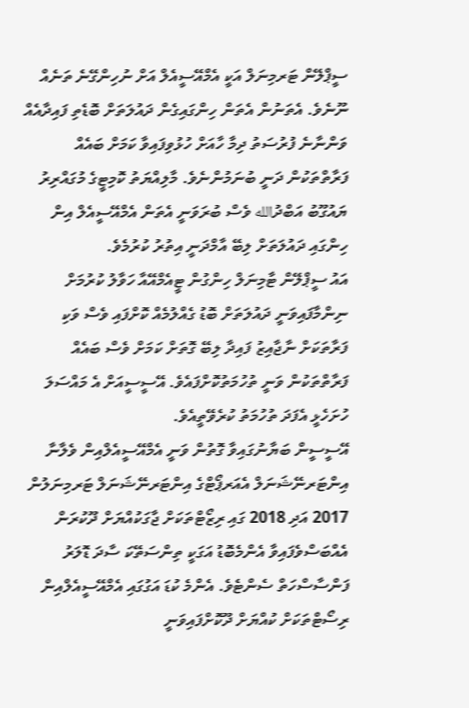ސީޕްލޭން ޓަރމިނަލް އަކީ އެމްއޭސީއެލް އަށް ނުހިންގޭނެ ތަނެއް ނޫނެވެ. އެތަނުން އެތަން ހިންގައިގެން ދައުލަތަށް ބޮޑެތި ފައިދާއެއް ވަންނާނެ ފުރުސަތު ދިމާ ހާއަށް ހުޅުވިފައިވާ ކަމަށް ބައެއް ފަރާތްތަކުން ދަނީ ބުނަމުންނެވެ. މާލިއްޔަތު ކޮމިޓީގެ މުގައްރިރު ޔައުގޫބު އަބްދުالله ވެސް ބުރަވަނީ އެތަން އެމްއޭސީއެލް އިން ހިންގައި ދައުލަތަށް ލިބޭ އާމްދަނީ އިތުރު ކުރުމެވެ.
އައު ސީޕްލޭން ޓާމިނަލް ހިންގުން ޓީއެމްއޭއާ ހަވާލު ކުރުމަށް ނިންމާފައިވަނީ ދައުލަތަށް ބޮޑު ގެއްލުމެއް ކޮށްފައި ވެސް ވަކި ފަރާތަކަށް ނާޖާއިޒު ފައިދާ ލިބޭ ގޮތަށް ކަމަށް ވެސް ބައެއް ފަރާތްތަކުން ވަނީ ތުހުމަތުކޮށްފައެވެ. އޭސީސީއަށް އެ މައްސަލަ ހުށަހެޅީ އެފަދަ ތުހުމަތު ކުރެވޭތީއެވެ.
އޭސީސީން ބަޔާނުގައިވާ ގޮތުން ވަނީ އެމްއޭސީއެލްއިން ވެލާނާ އިންޓަރނޭޝަނަލް އެއަރޕޯޓްގެ އިންޓަރނޭޝަނަލް ޓަރމިނަލުން 2017 އަދި 2018 ގައި ރިޒޯޓްތަކަށް ޖާގަކުއްޔަށް ދޫކުރަން އެއްބަސްވެފައިވާ އެންމެބޮޑު އަގަކީ ތިންސަތޭކަ ސާދަ ޑޮލަރު ފަންސާސްހަތް ސެންޓެވެ. އެންމެ ކުޑަ އަގުގައި އެމްއޭސީއެލްއިން ރިސޯޓްތަކަށް ކުއްޔަށް ދޫކޮށްފައިވަނީ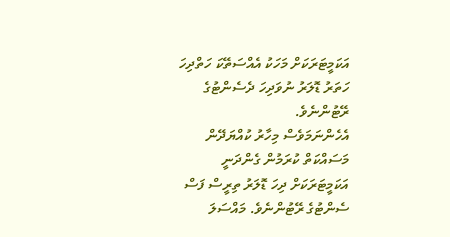އަކަމީޓަރަކަށް މަހަކު އެއްސަތޭކަ ހަތްދިހަ ހަތަރު ޑޮލަރު ނުވަދިހަ ދެސެންޓުގެ ރޭޓުންނެވެ.
އެހެންނަމަވެސް މިހާރު ކުއްޔަދޭން މަސައްކަތް ކުރަމުން ގެންދަނީ އަކަމީޓަރަކަށް ދިހަ ޑޮލަރު ތިރީސް ފަސް ސެންޓުގެ ރޭޓުންނެވެ. މައްސަލަ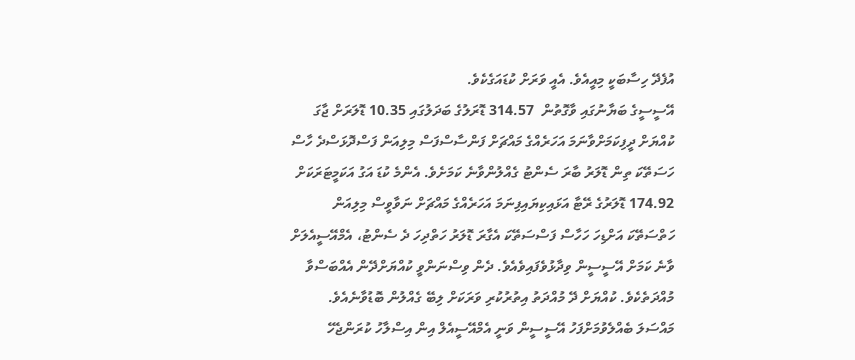އުފެދޭ ހިސާބަކީ މިއީއެވެ. އެއީ ވަރަށް ކުޑައަގެކެވެ.
އޭސީސީގެ ބަޔާނުގައި ވާގޮތުން  314.57 ޑޮރަލުގެ ބަދަލުގައި 10.35 ޑޮލަރަށް ޖާގަ ކުއްޔަށް ދީފިކަމަށްވާނަމަ އަހަރެއްގެ މައްޗަށް ފަންސާސްފަސް މިލިއަން ފަސްދޮޅަސްދެ ހާސް ހަސަތޭކަ ތިން ޑޮލަރު ބާރަ ސެންޓު ގެއްލުންވާނެ ކަމަށެވެ. އެންމެ ކުޑަ އަގު އަކަމީޓަރަކަށް 174.92 ޑޮލަރުގެ ރޭޓާ އަޅައިކިޔައިފިނަމަ އަހަރެއްގެ މައްޗަށް ނަވާވީސް މިލިއަން ހަތްސަތޭކަ އަށްޑިހަ ހަހާސް ފަސްސަތޭކަ އެގާރަ ޑޮލަރު ހަތްދިހަ ދެ ސެންޓު، އެމްއޭސީއެލަށް ވާނެ ކަމަށް އޭސީސީން ވިދާޅުވެފައިވެއެވެ. ދެން ވިސްނަންވީ ކުއްޔަށްދޭން އެއްބަސްވާ މުއްދަތެކެވެ. ކުއްޔަށް ދޭ މުއްދަތު އިތުރުކުރި ވަރަކަށް ލިބޭ ގެއްލުން ބޮޑުވާނެއެވެ.
މައްސަލަ ބެއްލެވުމަށްފަހު އޭސީސީން ވަނީ އެމްއޭސީއެލް އިން އިސްލާހު ކުރަންޖެހޭ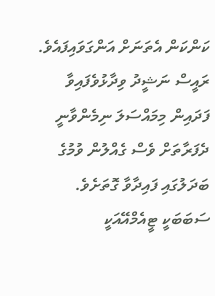ކަންކަން އެތަނަށް އަންގަވައިފައެވެ. ރައީސް ނަޝީދު ވިދާޅުވެފައިވާ ފަދައިން މިމައްސަލަ ނިމެންވާނީ ދެފަރާތަށް ވެސް ގެއްލުން ވުމުގެ ބަދަލުގައި ފައިދާވާ ގޮތަށެވެ. ސަބަބަކީ ޓީއެމްއޭއަކީ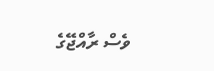ވެސް ރާއްޖޭގެ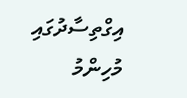އިގްތިސާދުގައި މުހިންމު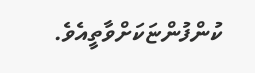ކުންފުންޏަކަށްވާތީއެވެ.